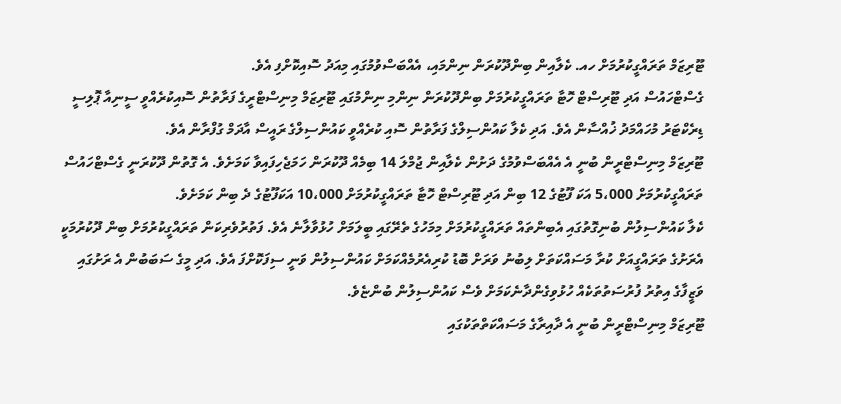ޓޫރިޒަމް ތަރައްގީކުރުމަށް ހއ. ކެލާއިން ބިންދޫކުރަން ނިންމައި، އެއްބަސްވުމުގައި މިއަދު ސޮއިކޮށްފި އެވެ.
ގެސްޓްހައުސް އަދި ޓޫރިސްޓް ހޮޓާ ތަރައްގީކުރުމަށް ބިންދޫކުރަން ނިންމި ނިންމުގައި ޓޫރިޒަމް މިނިސްޓްރީގެ ފަރާތުން ސޮއިކުރެއްވީ ސީނިއާ ޕޮލިސީ ޑިރެކްޓަރު މުހައްމަދު ޚުއްސާން އެވެ. އަދި ކެލާ ކައުންސިލްގެ ފަރާތުން ސޮއި ކުރެއްވީ ކައުންސިލްގެ ރައީސް އާދަމް ގުފްރާން އެވެ.
ޓޫރިޒަމް މިނިސްޓްރީން ބުނީ އެ އެއްބަސްވުމުގެ ދަށުން ކެލާއިން ޖުމްލަ 14 ބިމެއް ދޫކުރަން ހަމަޖެހިފައިވާ ކަމަށެވެ. އެ ގޮތުން ދޫކުރަނީ ގެސްޓްހައުސް ތަރައްގީކުރުމަށް 5،000 އަކަ ފޫޓުގެ 12 ބިން އަދި ޓޫރިސްޓް ހޮޓާ ތަރައްގީކުރުމަށް 10،000 އަކަފޫޓުގެ ދެ ބިން ކަމަށެވެ.
ކެލާ ކައުންސިލުން ބުނިގޮތުގައި އެބިންތައް ތަރައްގީކުރުމަށް މިމަހުގެ ތެރޭގައި ބީލަމަށް ހުޅުވާލާނެ އެވެ. ފަތުރުވެރިކަން ތަރައްގީކުރުމަށް ބިން ދޫކުރުމަކީ އެރަށުގެ ތަރައްގީއަށް ކުރާ މަސައްކަތަށް ލިބުނު ވަރަށް ބޮޑު ކުރިއެރުމެއްކަމަށް ކައުންސިލުން ވަނީ ސިފަކޮށްފަ އެވެ. އަދި މީގެ ސަބަބުން އެ ރަށުގައި ވަޒީފާގެ އިތުރު ފުރުސަތުތަކެއް ހުޅުވިގެންދާނެކަމަށް ވެސް ކައުންސިލުން ބުންޏެވެ.
ޓޫރިޒަމް މިނިސްޓްރީން ބުނީ އެ ދާއިރާގެ މަސައްކަތްތަކުގައި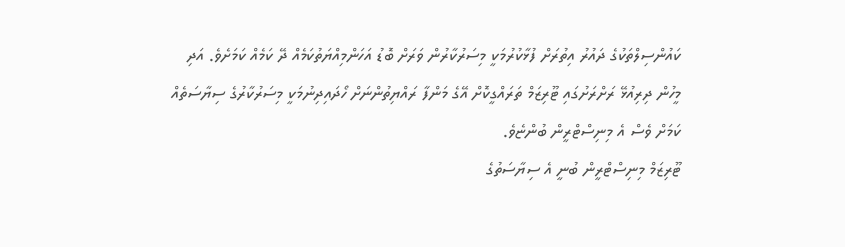ކައުންސިލްތަކުގެ ދައުރު އިތުރަށް ފުޅާކުރުމަކީ މިސަރުކާރުން ވަރަށް ބޮޑު އަހަންމިއްޔަތުކަމެއް ދޭ ކަމެއް ކަމަށެވެ. އަދި މީހުން ދިރިއުޅޭ ރަށްރަށުގައި ޓޫރިޒަމް ތަރައްގީކޮށް އޭގެ މަންފާ ރައްޔިތުންނަށް ހޯދައިދިނުމަކީ މިސަރުކާރުގެ ސިޔާސަތެއް ކަމަށް ވެސް އެ މިނިސްޓްރީން ބުންޏެވެ.
ޓޫރިޒަމް މިނިސްޓްރީން ބުނީ އެ ސިޔާސަތުގެ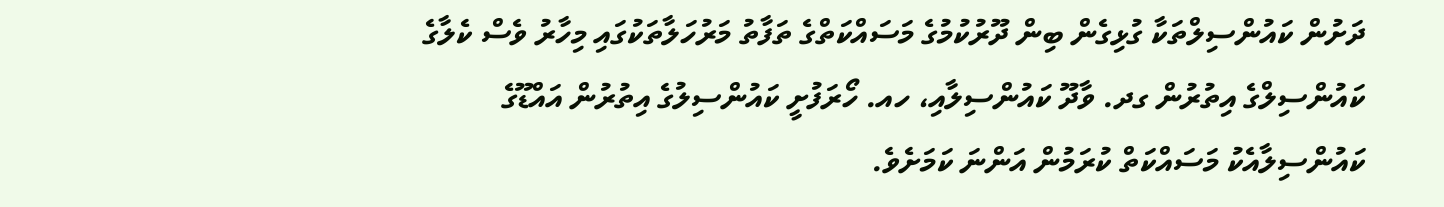ދަށުން ކައުންސިލްތަކާ ގުޅިގެން ބިން ދޫރުކުމުގެ މަސައްކަތްގެ ތަފާތު މަރުހަލާތަކުގައި މިހާރު ވެސް ކެލާގެ ކައުންސިލްގެ އިތުރުން ގދ. ވާދޫ ކައުންސިލާއި، ހއ. ހޯރަފުށީ ކައުންސިލުގެ އިތުރުން އައްޑޫގެ ކައުންސިލާއެކު މަސައްކަތް ކުރަމުން އަންނަ ކަމަށެވެ.